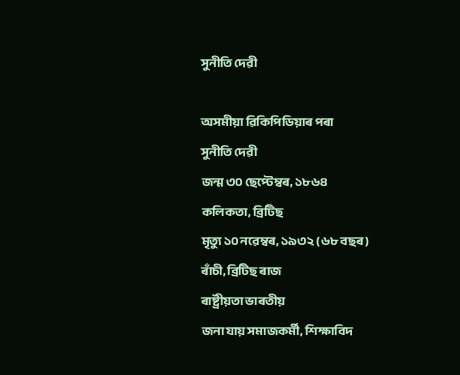সুনীতি দেৱী

অসমীয়া ৱিকিপিডিয়াৰ পৰা
সুনীতি দেৱী
জন্ম ৩০ ছেপ্টেম্বৰ, ১৮৬৪
কলিকতা, ব্ৰিটিছ
মৃত্যু ১০ নৱেম্বৰ, ১৯৩২ (৬৮ বছৰ)
ৰাঁচী, ব্ৰিটিছ ৰাজ
ৰাষ্ট্ৰীয়তা ভাৰতীয়
জনা যায় সমাজকৰ্মী, শিক্ষাবিদ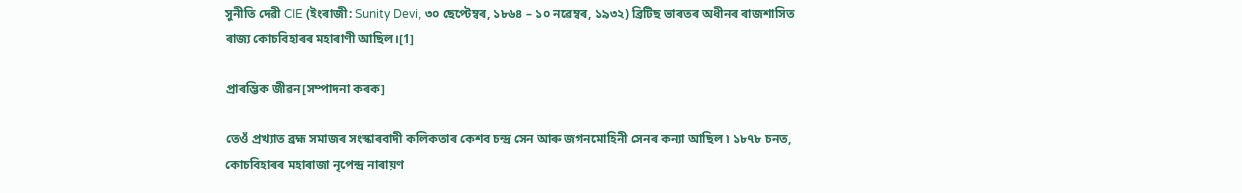সুনীতি দেৱী CIE (ইংৰাজী: Sunity Devi, ৩০ ছেপ্টেম্বৰ, ১৮৬৪ – ১০ নৱেম্বৰ, ১৯৩২) ব্ৰিটিছ ভাৰতৰ অধীনৰ ৰাজশাসিত ৰাজ্য কোচবিহাৰৰ মহাৰাণী আছিল।[1]

প্ৰাৰম্ভিক জীৱন[সম্পাদনা কৰক]

তেওঁ প্ৰখ্যাত ব্ৰহ্ম সমাজৰ সংস্কাৰবাদী কলিকতাৰ কেশব চন্দ্ৰ সেন আৰু জগনমোহিনী সেনৰ কন্যা আছিল ৷ ১৮৭৮ চনত, কোচবিহাৰৰ মহাৰাজা নৃপেন্দ্ৰ নাৰায়ণ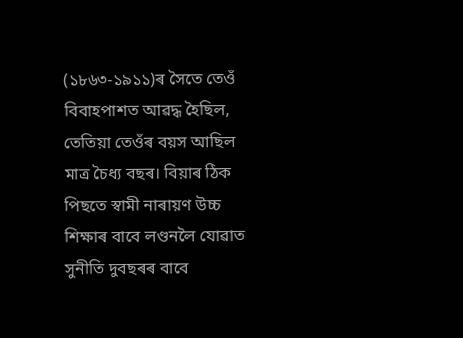(১৮৬৩-১৯১১)ৰ সৈতে তেওঁ বিবাহপাশত আৱদ্ধ হৈছিল, তেতিয়া তেওঁৰ বয়স আছিল মাত্ৰ চৈধ্য বছৰ। বিয়াৰ ঠিক পিছতে স্বামী নাৰায়ণ উচ্চ শিক্ষাৰ বাবে লণ্ডনলৈ যোৱাত সুনীতি দুবছৰৰ বাবে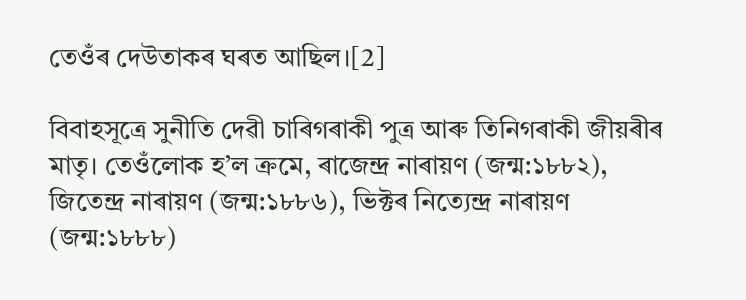তেওঁৰ দেউতাকৰ ঘৰত আছিল।[2]

বিবাহসূত্ৰে সুনীতি দেৱী চাৰিগৰাকী পুত্ৰ আৰু তিনিগৰাকী জীয়ৰীৰ মাতৃ। তেওঁলোক হ’ল ক্ৰমে, ৰাজেন্দ্ৰ নাৰায়ণ (জন্ম:১৮৮২), জিতেন্দ্ৰ নাৰায়ণ (জন্ম:১৮৮৬), ভিক্টৰ নিত্যেন্দ্ৰ নাৰায়ণ (জন্ম:১৮৮৮)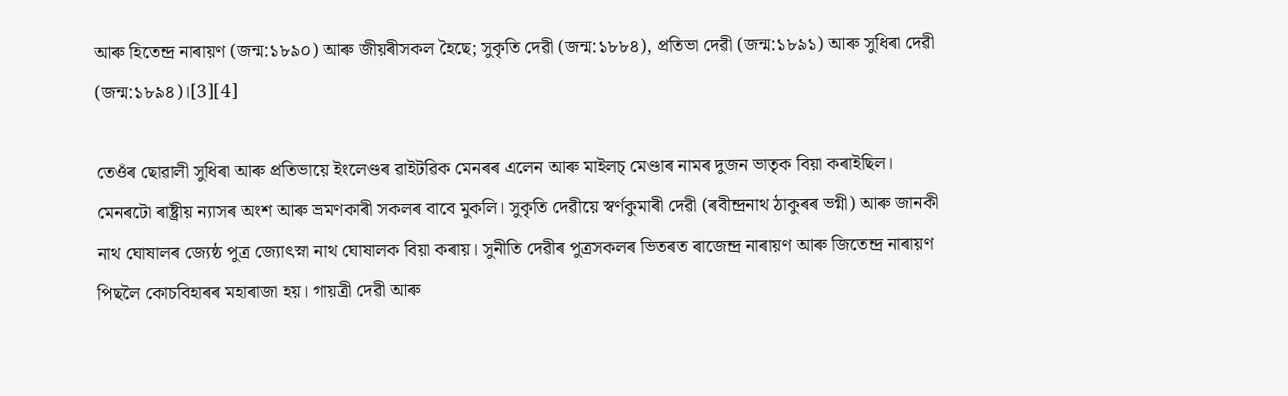আৰু হিতেন্দ্ৰ নাৰায়ণ (জন্ম:১৮৯০) আৰু জীয়ৰীসকল হৈছে; সুকৃতি দেৱী (জন্ম:১৮৮৪), প্ৰতিভা দেৱী (জন্ম:১৮৯১) আৰু সুধিৰা দেৱী (জন্ম:১৮৯৪)।[3][4]

তেওঁৰ ছোৱালী সুধিৰা আৰু প্ৰতিভায়ে ইংলেণ্ডৰ ৱাইটৱিক মেনৰৰ এলেন আৰু মাইলচ্‌ মেণ্ডাৰ নামৰ দুজন ভাতৃক বিয়া কৰাইছিল। মেনৰটো ৰাষ্ট্ৰীয় ন্যাসৰ অংশ আৰু ভ্ৰমণকাৰী সকলৰ বাবে মুকলি। সুকৃতি দেৱীয়ে স্বৰ্ণকুমাৰী দেৱী (ৰবীন্দ্ৰনাথ ঠাকুৰৰ ভগ্নী) আৰু জানকী নাথ ঘোষালৰ জ্যেষ্ঠ পুত্ৰ জ্যোৎস্না নাথ ঘোষালক বিয়া কৰায়। সুনীতি দেৱীৰ পুত্ৰসকলৰ ভিতৰত ৰাজেন্দ্ৰ নাৰায়ণ আৰু জিতেন্দ্ৰ নাৰায়ণ পিছলৈ কোচবিহাৰৰ মহাৰাজা হয়। গায়ত্ৰী দেৱী আৰু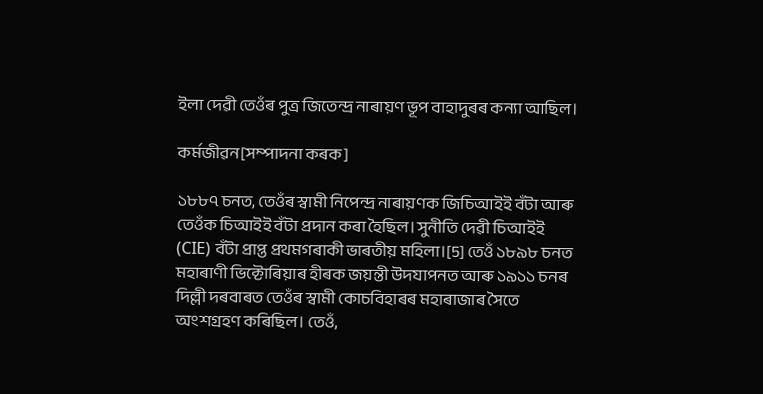ইলা দেৱী তেওঁৰ পুত্ৰ জিতেন্দ্ৰ নাৰায়ণ ভূপ বাহাদুৰৰ কন্যা আছিল।

কৰ্মজীৱন[সম্পাদনা কৰক]

১৮৮৭ চনত, তেওঁৰ স্বামী নিপেন্দ্ৰ নাৰায়ণক জিচিআইই বঁটা আৰু তেওঁক চিআইই বঁটা প্ৰদান কৰা হৈছিল। সুনীতি দেৱী চিআইই (CIE) বঁটা প্ৰাপ্ত প্ৰথমগৰাকী ভাৰতীয় মহিলা।[5] তেওঁ ১৮৯৮ চনত মহাৰাণী ভিক্টোৰিয়াৰ হীৰক জয়ন্তী উদযাপনত আৰু ১৯১১ চনৰ দিল্লী দৰবাৰত তেওঁৰ স্বামী কোচবিহাৰৰ মহাৰাজাৰ সৈতে অংশগ্ৰহণ কৰিছিল। তেওঁ,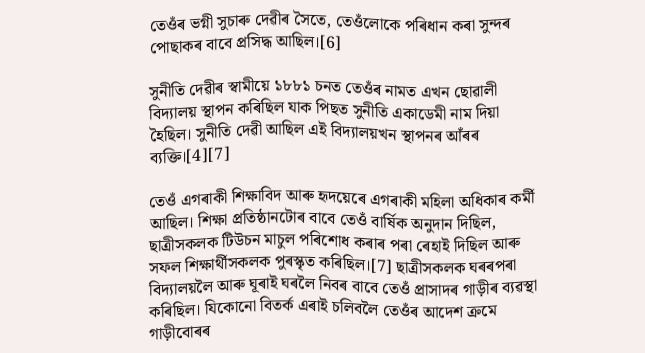তেওঁৰ ভগ্নী সুচাৰু দেৱীৰ সৈতে, তেওঁলোকে পৰিধান কৰা সুন্দৰ পোছাকৰ বাবে প্ৰসিদ্ধ আছিল।[6]

সুনীতি দেৱীৰ স্বামীয়ে ১৮৮১ চনত তেওঁৰ নামত এখন ছোৱালী বিদ্যালয় স্থাপন কৰিছিল যাক পিছত সুনীতি একাডেমী নাম দিয়া হৈছিল। সুনীতি দেৱী আছিল এই বিদ্যালয়খন স্থাপনৰ আঁৰৰ ব্যক্তি।[4][7]

তেওঁ এগৰাকী শিক্ষাবিদ আৰু হৃদয়েৰে এগৰাকী মহিলা অধিকাৰ কৰ্মী আছিল। শিক্ষা প্ৰতিষ্ঠানটোৰ বাবে তেওঁ বাৰ্ষিক অনুদান দিছিল, ছাত্ৰীসকলক টিউচন মাচুল পৰিশোধ কৰাৰ পৰা ৰেহাই দিছিল আৰু সফল শিক্ষাৰ্থীসকলক পুৰস্কৃত কৰিছিল।[7] ছাত্ৰীসকলক ঘৰৰপৰা বিদ্যালয়লৈ আৰু ঘূৰাই ঘৰলৈ নিবৰ বাবে তেওঁ প্ৰাসাদৰ গাড়ীৰ ব্যৱস্থা কৰিছিল। যিকোনো বিতৰ্ক এৰাই চলিবলৈ তেওঁৰ আদেশ ক্ৰমে গাড়ীবোৰৰ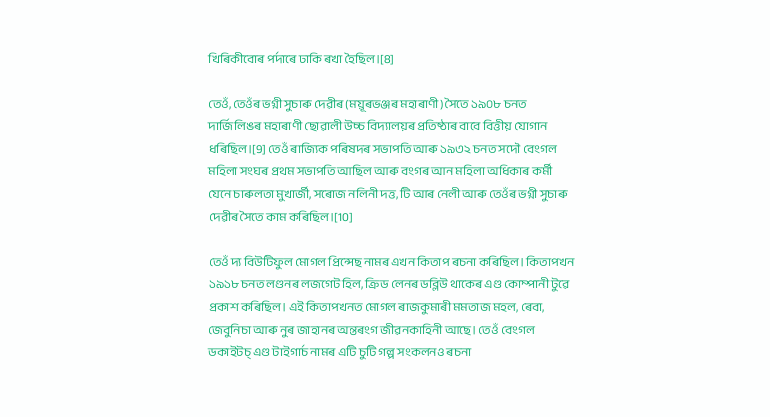খিৰিকীবোৰ পৰ্দাৰে ঢাকি ৰখা হৈছিল।[8]

তেওঁ, তেওঁৰ ভগ্নী সুচাৰু দেৱীৰ (ময়ূৰভঞ্জৰ মহাৰাণী) সৈতে ১৯০৮ চনত দাৰ্জিলিঙৰ মহাৰাণী ছোৱালী উচ্চ বিদ্যালয়ৰ প্ৰতিষ্ঠাৰ বাবে বিত্তীয় যোগান ধৰিছিল।[9] তেওঁ ৰাজ্যিক পৰিষদৰ সভাপতি আৰু ১৯৩২ চনত সদৌ বেংগল মহিলা সংঘৰ প্ৰথম সভাপতি আছিল আৰু বংগৰ আন মহিলা অধিকাৰ কৰ্মী যেনে চাৰুলতা মুখাৰ্জী, সৰোজ নলিনী দত্ত, টি আৰ নেলী আৰু তেওঁৰ ভগ্নী সুচাৰু দেৱীৰ সৈতে কাম কৰিছিল।[10]

তেওঁ দ্য বিউটিফুল মোগল প্ৰিন্সেছ নামৰ এখন কিতাপ ৰচনা কৰিছিল। কিতাপখন ১৯১৮ চনত লণ্ডনৰ লজগেট হিল, ক্ৰিড লেনৰ ডব্লিউ থাকেৰ এণ্ড কোম্পানী টুৱে প্ৰকাশ কৰিছিল। এই কিতাপখনত মোগল ৰাজকুমাৰী মমতাজ মহল, ৰেবা, জেবুনিচা আৰু নুৰ জাহানৰ অন্তৰংগ জীৱনকাহিনী আছে। তেওঁ বেংগল ডকাইটচ্‌ এণ্ড টাইগাৰ্চ নামৰ এটি চুটি গল্প সংকলনও ৰচনা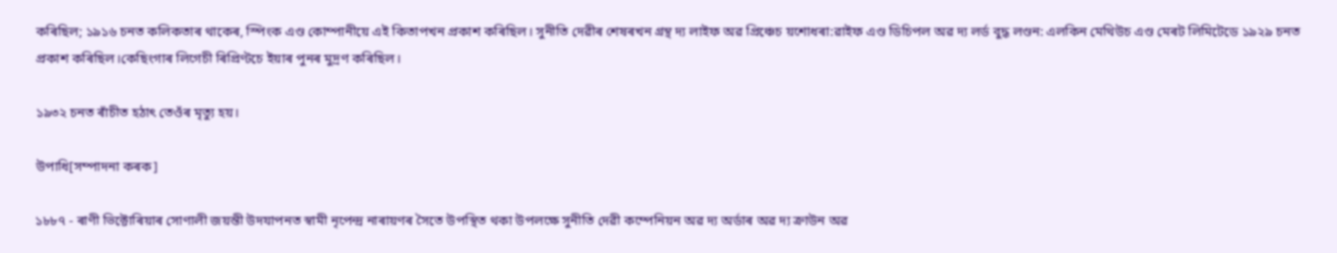কৰিছিল; ১৯১৬ চনত কলিকতাৰ থাকেৰ, স্পিংক এণ্ড কোম্পানীয়ে এই কিতাপখন প্ৰকাশ কৰিছিল। সুনীতি দেৱীৰ শেষৰখন গ্ৰন্থ দ্য লাইফ অৱ প্ৰিঞ্চেচ য়শোধৰা:ৱাইফ এণ্ড ডিচিপল অৱ দ্য লৰ্ড বুদ্ধ লণ্ডন: এলকিন মেথিউচ এণ্ড মেৰট লিমিটেডে ১৯২৯ চনত প্ৰকাশ কৰিছিল।কেছিংগাৰ লিগেচী ৰিপ্ৰিণ্টচে ইয়াৰ পুনৰ মুদ্ৰণ কৰিছিল।

১৯৩২ চনত ৰাঁচীত হঠাৎ তেওঁৰ মৃত্যু হয়।

উপাধি[সম্পাদনা কৰক]

১৮৮৭ - ৰাণী ভিক্টোৰিয়াৰ সোণালী জয়ন্তী উদযাপনত স্বামী নৃপেন্দ্ৰ নাৰায়ণৰ সৈতে উপস্থিত থকা উপলক্ষে সুনীতি দেৱী কম্পেনিয়ন অৱ দ্য অৰ্ডাৰ অৱ দ্য ক্ৰাউন অৱ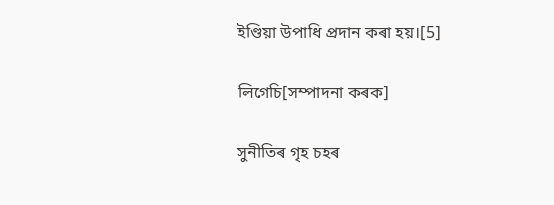ইণ্ডিয়া উপাধি প্ৰদান কৰা হয়।[5]

লিগেচি[সম্পাদনা কৰক]

সুনীতিৰ গৃহ চহৰ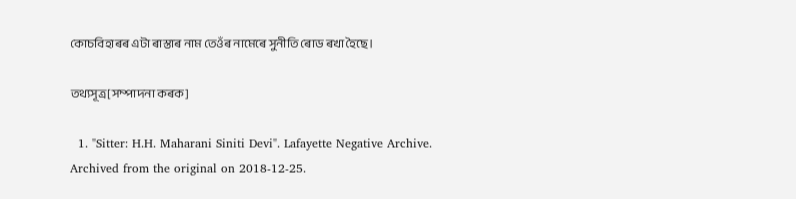কোচবিহাৰৰ এটা ৰাস্তাৰ নাম তেওঁৰ নামেৰে সুনীতি ৰোড ৰখা হৈছে।

তথ্যসূত্ৰ[সম্পাদনা কৰক]

  1. "Sitter: H.H. Maharani Siniti Devi". Lafayette Negative Archive. Archived from the original on 2018-12-25.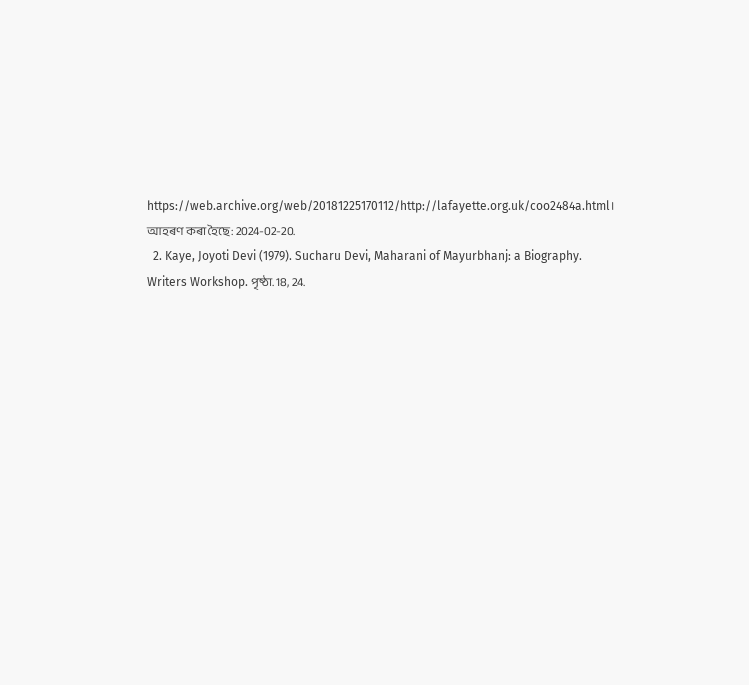https://web.archive.org/web/20181225170112/http://lafayette.org.uk/coo2484a.html। আহৰণ কৰা হৈছে: 2024-02-20.
  2. Kaye, Joyoti Devi (1979). Sucharu Devi, Maharani of Mayurbhanj: a Biography. Writers Workshop. পৃষ্ঠা. 18, 24.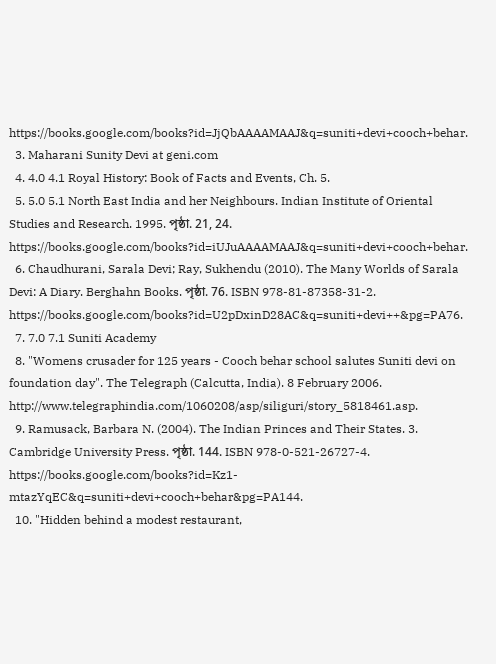https://books.google.com/books?id=JjQbAAAAMAAJ&q=suniti+devi+cooch+behar.
  3. Maharani Sunity Devi at geni.com
  4. 4.0 4.1 Royal History: Book of Facts and Events, Ch. 5.
  5. 5.0 5.1 North East India and her Neighbours. Indian Institute of Oriental Studies and Research. 1995. পৃষ্ঠা. 21, 24. https://books.google.com/books?id=iUJuAAAAMAAJ&q=suniti+devi+cooch+behar.
  6. Chaudhurani, Sarala Devi; Ray, Sukhendu (2010). The Many Worlds of Sarala Devi: A Diary. Berghahn Books. পৃষ্ঠা. 76. ISBN 978-81-87358-31-2. https://books.google.com/books?id=U2pDxinD28AC&q=suniti+devi++&pg=PA76.
  7. 7.0 7.1 Suniti Academy
  8. "Womens crusader for 125 years - Cooch behar school salutes Suniti devi on foundation day". The Telegraph (Calcutta, India). 8 February 2006. http://www.telegraphindia.com/1060208/asp/siliguri/story_5818461.asp.
  9. Ramusack, Barbara N. (2004). The Indian Princes and Their States. 3. Cambridge University Press. পৃষ্ঠা. 144. ISBN 978-0-521-26727-4. https://books.google.com/books?id=Kz1-mtazYqEC&q=suniti+devi+cooch+behar&pg=PA144.
  10. "Hidden behind a modest restaurant,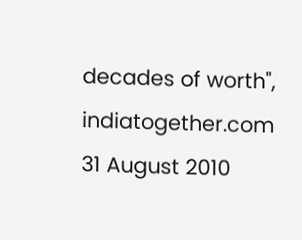decades of worth", indiatogether.com 31 August 2010